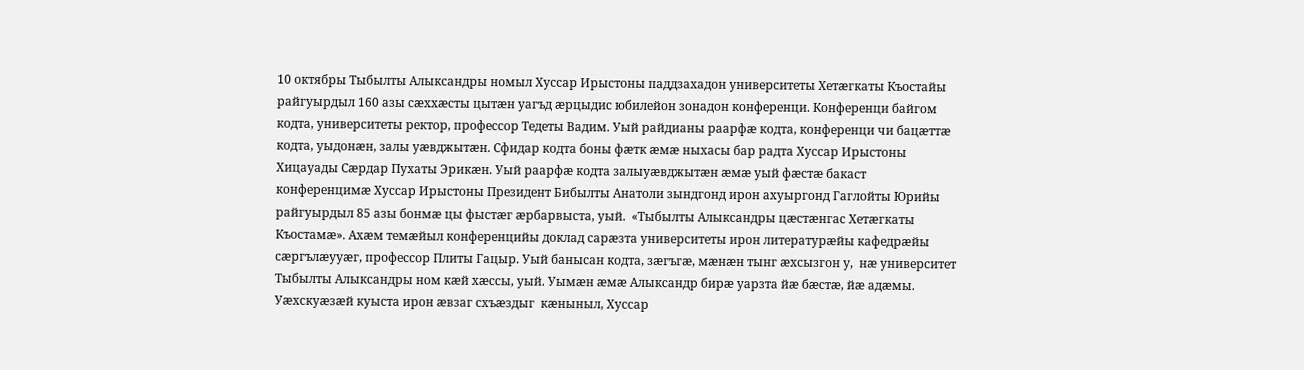10 октябры Тыбылты Алыксандры номыл Хуссар Ирыстоны паддзахадон университеты Хетæгкаты Къостайы райгуырдыл 160 азы сæххæсты цытæн уагъд æрцыдис юбилейон зонадон конференци. Конференци байгом кодта, университеты ректор, профессор Тедеты Вадим. Уый райдианы раарфæ кодта, конференци чи бацæттæ кодта, уыдонæн, залы уæвджытæн. Сфидар кодта боны фæтк æмæ ныхасы бар радта Хуссар Ирыстоны Хицауады Сæрдар Пухаты Эрикæн. Уый раарфæ кодта залыуæвджытæн æмæ уый фæстæ бакаст конференцимæ Хуссар Ирыстоны Президент Бибылты Анатоли зындгонд ирон ахуыргонд Гаглойты Юрийы райгуырдыл 85 азы бонмæ цы фыстæг æрбарвыста, уый.  «Тыбылты Алыксандры цæстæнгас Хетæгкаты Къостамæ». Ахæм темæйыл конференцийы доклад сарæзта университеты ирон литературæйы кафедрæйы сæргълæууæг, профессор Плиты Гацыр. Уый банысан кодта, зæгъгæ, мæнæн тынг æхсызгон у,  нæ университет Тыбылты Алыксандры ном кæй хæссы, уый. Уымæн æмæ Алыксандр бирæ уарзта йæ бæстæ, йæ адæмы. Уæхскуæзæй куыста ирон æвзаг схъæздыг  кæныныл, Хуссар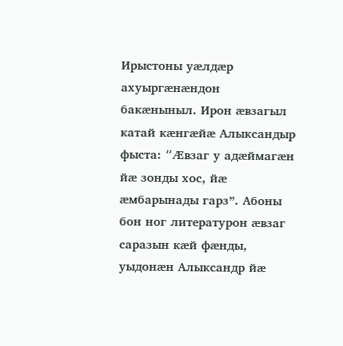Ирыстоны уæлдæр ахуыргæнæндон бакæныныл. Ирон æвзагыл катай кæнгæйæ Алыксандыр фыста: “Æвзаг у адæймагæн йæ зонды хос, йæ æмбарынады гарз”. Абоны бон ног литературон æвзаг саразын кæй фæнды, уыдонæн Алыксандр йæ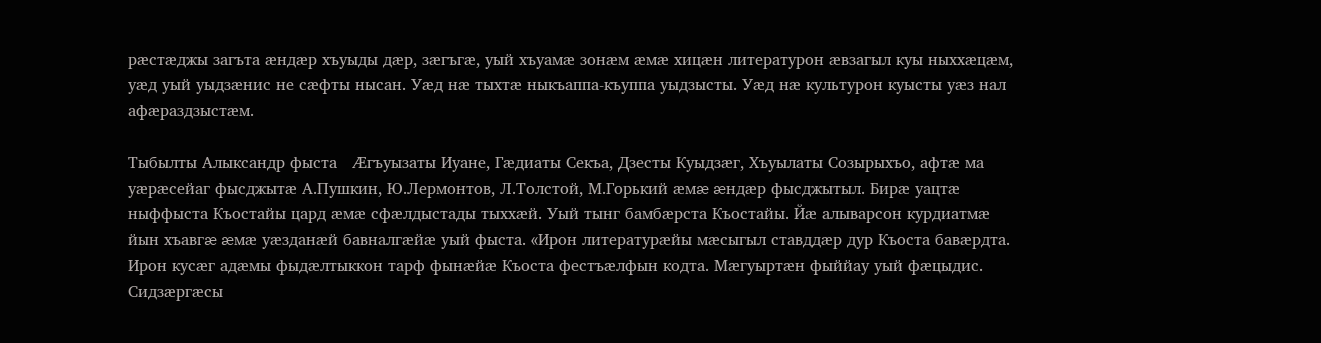рæстæджы загъта æндæр хъуыды дæр, зæгъгæ, уый хъуамæ зонæм æмæ хицæн литературон æвзагыл куы ныххæцæм, уæд уый уыдзæнис не сæфты нысан. Уæд нæ тыхтæ ныкъаппа-къуппа уыдзысты. Уæд нæ культурон куысты уæз нал афæраздзыстæм.

Тыбылты Алыксандр фыста   Æгъуызаты Иуане, Гæдиаты Секъа, Дзесты Куыдзæг, Хъуылаты Созырыхъо, афтæ ма уæрæсейаг фысджытæ А.Пушкин, Ю.Лермонтов, Л.Толстой, М.Горький æмæ æндæр фысджытыл. Бирæ уацтæ ныффыста Къостайы цард æмæ сфæлдыстады тыххæй. Уый тынг бамбæрста Къостайы. Йæ алыварсон курдиатмæ йын хъавгæ æмæ уæзданæй бавналгæйæ уый фыста. «Ирон литературæйы мæсыгыл ставддæр дур Къоста бавæрдта. Ирон кусæг адæмы фыдæлтыккон тарф фынæйæ Къоста фестъæлфын кодта. Мæгуыртæн фыййау уый фæцыдис. Сидзæргæсы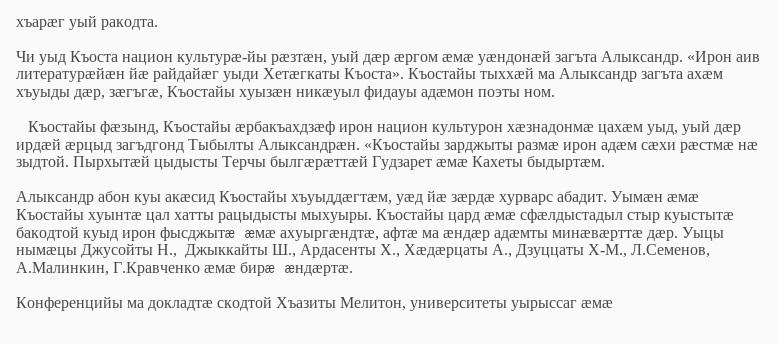хъарæг уый ракодта.

Чи уыд Къоста национ культурæ-йы рæзтæн, уый дæр æргом æмæ уæндонæй загъта Алыксандр. «Ирон аив литературæйæн йæ райдайæг уыди Хетæгкаты Къоста». Къостайы тыххæй ма Алыксандр загъта ахæм хъуыды дæр, зæгъгæ, Къостайы хуызæн никæуыл фидауы адæмон поэты ном.

   Къостайы фæзынд, Къостайы æрбакъахдзæф ирон национ культурон хæзнадонмæ цахæм уыд, уый дæр ирдæй æрцыд загъдгонд Тыбылты Алыксандрæн. «Къостайы зарджыты размæ ирон адæм сæхи рæстмæ нæ зыдтой. Пырхытæй цыдысты Терчы былгæрæттæй Гудзарет æмæ Кахеты быдыртæм.

Алыксандр абон куы акæсид Къостайы хъуыддæгтæм, уæд йæ зæрдæ хурварс абадит. Уымæн æмæ Къостайы хуынтæ цал хатты рацыдысты мыхуыры. Къостайы цард æмæ сфæлдыстадыл стыр куыстытæ бакодтой куыд ирон фысджытæ æмæ ахуыргæндтæ, афтæ ма æндæр адæмты минæвæрттæ дæр. Уыцы нымæцы Джусойты Н.,  Джыккайты Ш., Ардасенты Х., Хæдæрцаты А., Дзуццаты Х-М., Л.Семенов, А.Малинкин, Г.Кравченко æмæ бирæ æндæртæ.

Конференцийы ма докладтæ скодтой Хъазиты Мелитон, университеты уырыссаг æмæ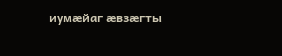иумæйаг æвзæгты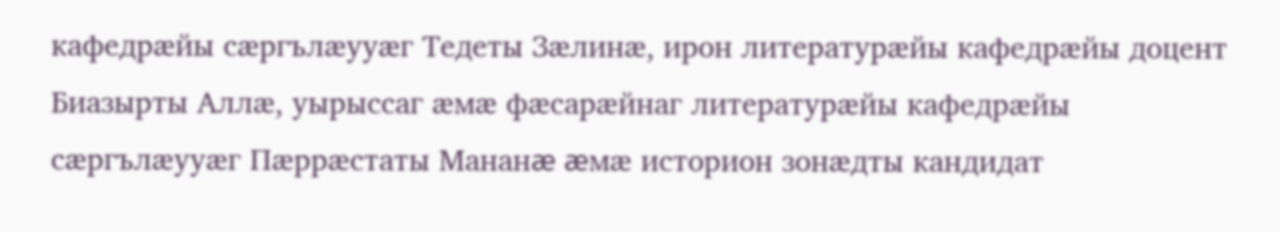кафедрæйы сæргълæууæг Тедеты Зæлинæ, ирон литературæйы кафедрæйы доцент Биазырты Аллæ, уырыссаг æмæ фæсарæйнаг литературæйы кафедрæйы сæргълæууæг Пæррæстаты Мананæ æмæ историон зонæдты кандидат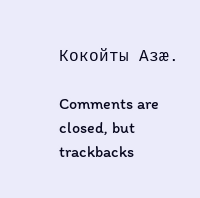Кокойты Азæ.

Comments are closed, but trackbacks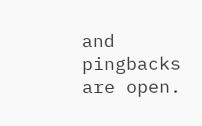and pingbacks are open.